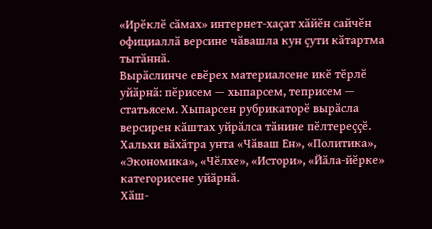«Ирӗклӗ сӑмах» интернет-хаҫат хӑйӗн сайчӗн официаллӑ версине чӑвашла кун ҫути кӑтартма тытӑннӑ.
Вырӑслинче евӗрех материалсене икӗ тӗрлӗ уйӑрнӑ: пӗрисем — хыпарсем, теприсем — статьясем. Хыпарсен рубрикаторӗ вырӑсла версирен кӑштах уйрӑлса тӑнине пӗлтереҫҫӗ. Хальхи вӑхӑтра унта «Чӑваш Ен», «Политика», «Экономика», «Чӗлхе», «Истори», «Йӑла-йӗрке» категорисене уйӑрнӑ.
Хӑш-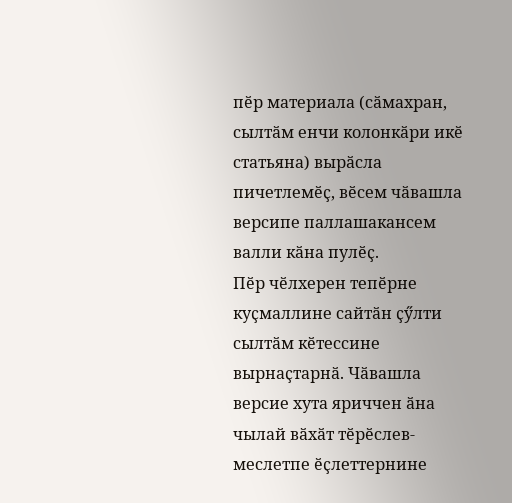пӗр материала (сӑмахран, сылтӑм енчи колонкӑри икӗ статьяна) вырӑсла пичетлемӗҫ, вӗсем чӑвашла версипе паллашакансем валли кӑна пулӗҫ.
Пӗр чӗлхерен тепӗрне куҫмаллине сайтӑн ҫӳлти сылтӑм кӗтессине вырнаҫтарнӑ. Чӑвашла версие хута яриччен ӑна чылай вӑхӑт тӗрӗслев-меслетпе ӗҫлеттернине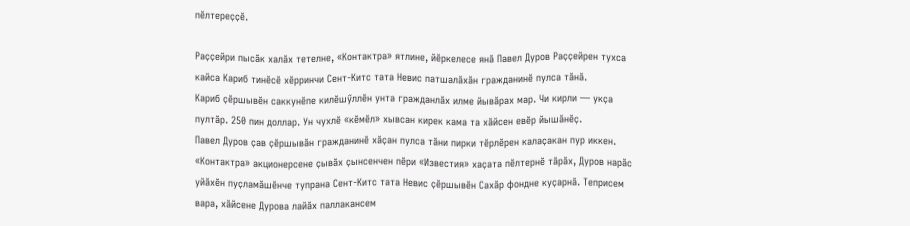пӗлтереҫҫӗ.

Раҫҫейри пысӑк халӑх тетелне, «Контактра» ятлине, йӗркелесе янӑ Павел Дуров Раҫҫейрен тухса кайса Кариб тинӗсӗ хӗрринчи Сент-Китс тата Невис патшалӑхӑн гражданинӗ пулса тӑнӑ.
Кариб ҫӗршывӗн саккунӗпе килӗшӳллӗн унта гражданлӑх илме йывӑрах мар. Чи кирли — укҫа пултӑр. 250 пин доллар. Ун чухлӗ «кӗмӗл» хывсан кирек кама та хӑйсен евӗр йышӑнӗҫ.
Павел Дуров ҫав ҫӗршывӑн гражданинӗ хӑҫан пулса тӑни пирки тӗрлӗрен калаҫакан пур иккен. «Контактра» акционерсене ҫывӑх ҫынсенчен пӗри «Известия» хаҫата пӗлтернӗ тӑрӑх, Дуров нарӑс уйӑхӗн пуҫламӑшӗнче тупрана Сент-Китс тата Невис ҫӗршывӗн Сахӑр фондне куҫарнӑ. Теприсем вара, хӑйсене Дурова лайӑх паллакансем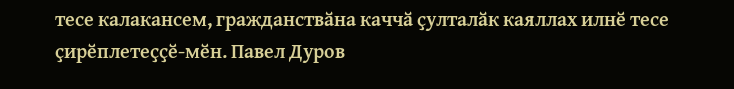тесе калакансем, гражданствӑна каччӑ ҫулталӑк каяллах илнӗ тесе ҫирӗплетеҫҫӗ-мӗн. Павел Дуров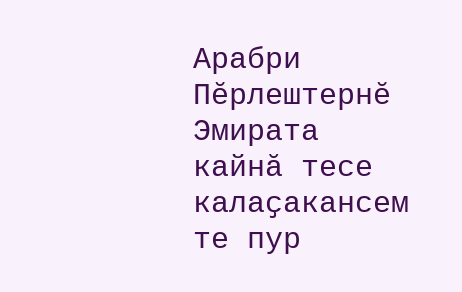Арабри Пӗрлештернӗ Эмирата кайнӑ тесе калаҫакансем те пур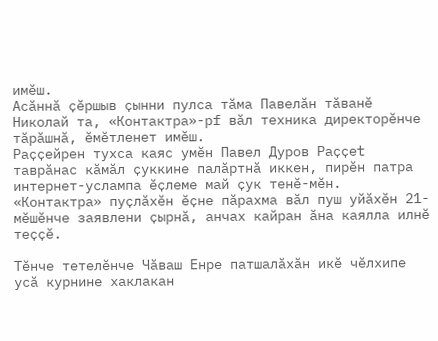имӗш.
Асӑннӑ ҫӗршыв ҫынни пулса тӑма Павелӑн тӑванӗ Николай та, «Контактра»-рf вӑл техника директорӗнче тӑрӑшнӑ, ӗмӗтленет имӗш.
Раҫҫейрен тухса каяс умӗн Павел Дуров Раҫҫеt таврӑнас кӑмӑл ҫуккине палӑртнӑ иккен, пирӗн патра интернет-услампа ӗҫлеме май ҫук тенӗ-мӗн.
«Контактра» пуҫлӑхӗн ӗҫне пӑрахма вӑл пуш уйӑхӗн 21-мӗшӗнче заявлени ҫырнӑ, анчах кайран ӑна каялла илнӗ теҫҫӗ.

Тӗнче тетелӗнче Чӑваш Енре патшалӑхӑн икӗ чӗлхипе усӑ курнине хаклакан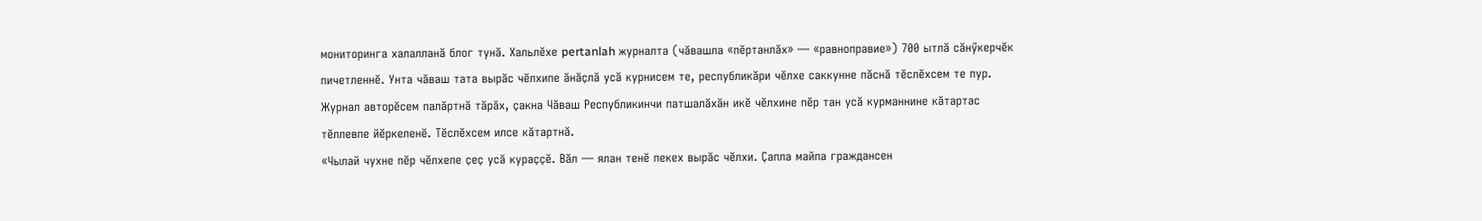мониторинга халалланӑ блог тунӑ. Хальлӗхе pertanlah журналта (чӑвашла «пӗртанлӑх» — «равноправие») 700 ытлӑ сӑнӳкерчӗк пичетленнӗ. Унта чӑваш тата вырӑс чӗлхипе ӑнӑҫлӑ усӑ курнисем те, республикӑри чӗлхе саккунне пӑснӑ тӗслӗхсем те пур.
Журнал авторӗсем палӑртнӑ тӑрӑх, ҫакна Чӑваш Республикинчи патшалӑхӑн икӗ чӗлхине пӗр тан усӑ курманнине кӑтартас тӗллевпе йӗркеленӗ. Тӗслӗхсем илсе кӑтартнӑ.
«Чылай чухне пӗр чӗлхепе ҫеҫ усӑ кураҫҫӗ. Вӑл — ялан тенӗ пекех вырӑс чӗлхи. Ҫапла майпа граждансен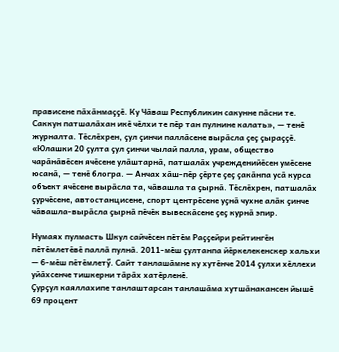прависене пӑхӑнмаҫҫӗ. Ку Чӑваш Республикин сакунне пӑсни те. Саккун патшалӑхан икӗ чӗлхи те пӗр тан пулнине калать», — тенӗ журналта. Тӗслӗхрен, ҫул ҫинчи паллӑсене вырӑсла ҫеҫ ҫыраҫҫӗ.
«Юлашки 20 ҫулта ҫул ҫинчи чылай палла, урам, общество чарӑнӑвӗсен ячӗсене улӑштарнӑ, патшалӑх учрежденийӗсен умӗсене юсанӑ, — тенӗ блогра. — Анчах хӑш-пӗр ҫӗрте ҫеҫ ҫакӑнпа усӑ курса объект ячӗсене вырӑсла та, чӑвашла та ҫырнӑ. Тӗслӗхрен, патшалӑх ҫурчӗсене, автостанцисене, спорт центрӗсене уҫнӑ чухне алӑк ҫинче чӑвашла-вырӑсла ҫырнӑ пӗчӗк вывескӑсене ҫеҫ курнӑ эпир.

Нумаях пулмасть Шкул сайчӗсен пӗтӗм Раҫҫейри рейтингӗн пӗтӗмлетӗвӗ паллӑ пулнӑ. 2011-мӗш ҫултанпа йӗркелекенскер хальхи — 6-мӗш пӗтӗмлетӳ. Сайт танлашӑмне ку хутӗнче 2014 ҫулхи хӗллехи уйӑхсенче тишкерни тӑрӑх хатӗрленӗ.
Ҫурҫул каяллахипе танлаштарсан танлашӑма хутшӑнакансен йышӗ 69 процент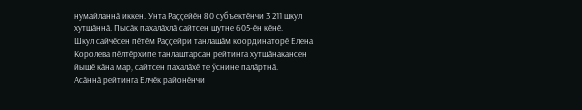нумайланнӑ иккен. Унта Раҫҫейӗн 80 субъектӗнчи 3 211 шкул хутшӑннӑ. Пысӑк пахалӑхлӑ сайтсен шутне 605-ӗн кӗнӗ.
Шкул сайчӗсен пӗтӗм Раҫҫейри танлашӑм координаторӗ Елена Королева пӗлтӗрхипе танлаштарсан рейтинга хутшӑнакансен йышӗ кӑна мар, сайтсен пахалӑхӗ те ӳснине палӑртнӑ.
Асӑннӑ рейтинга Елчӗк районӗнчи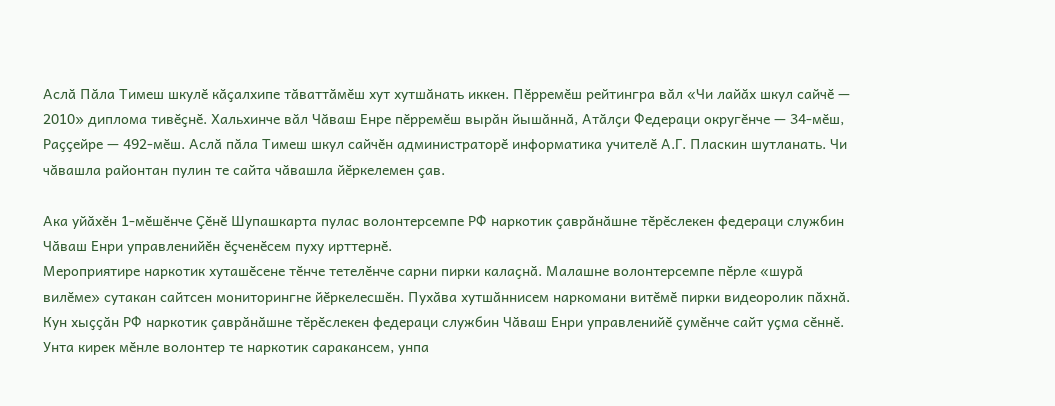Аслӑ Пӑла Тимеш шкулӗ кӑҫалхипе тӑваттӑмӗш хут хутшӑнать иккен. Пӗрремӗш рейтингра вӑл «Чи лайӑх шкул сайчӗ — 2010» диплома тивӗҫнӗ. Хальхинче вӑл Чӑваш Енре пӗрремӗш вырӑн йышӑннӑ, Атӑлҫи Федераци округӗнче — 34-мӗш, Раҫҫейре — 492-мӗш. Аслӑ пӑла Тимеш шкул сайчӗн администраторӗ информатика учителӗ А.Г. Пласкин шутланать. Чи чӑвашла районтан пулин те сайта чӑвашла йӗркелемен ҫав.

Ака уйӑхӗн 1-мӗшӗнче Ҫӗнӗ Шупашкарта пулас волонтерсемпе РФ наркотик ҫаврӑнӑшне тӗрӗслекен федераци службин Чӑваш Енри управленийӗн ӗҫченӗсем пуху ирттернӗ.
Мероприятире наркотик хуташӗсене тӗнче тетелӗнче сарни пирки калаҫнӑ. Малашне волонтерсемпе пӗрле «шурӑ вилӗме» сутакан сайтсен мониторингне йӗркелесшӗн. Пухӑва хутшӑннисем наркомани витӗмӗ пирки видеоролик пӑхнӑ. Кун хыҫҫӑн РФ наркотик ҫаврӑнӑшне тӗрӗслекен федераци службин Чӑваш Енри управленийӗ ҫумӗнче сайт уҫма сӗннӗ. Унта кирек мӗнле волонтер те наркотик саракансем, унпа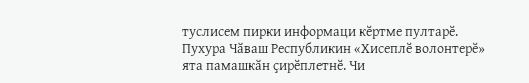туслисем пирки информаци кӗртме пултарӗ.
Пухура Чӑваш Республикин «Хисеплӗ волонтерӗ» ята памашкӑн ҫирӗплетнӗ. Чи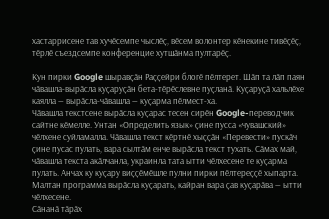хастаррисене тав хучӗсемпе чыслӗҫ, вӗсем волонтер кӗнекине тивӗҫӗҫ, тӗрлӗ съездсемпе конференцие хутшӑнма пултарӗҫ.

Кун пирки Google шыравҫӑн Раҫҫейри блогӗ пӗлтерет. Шӑп та лӑп паян чӑвашла-вырӑсла куҫаруҫӑн бета-тӗрӗслевне пуҫланӑ. Куҫаруҫӑ хальлӗхе каялла — вырӑсла-чӑвашла — куҫарма пӗлмест-ха.
Чӑвашла текстсене вырӑсла куҫарас тесен сирӗн Google-переводчик сайтне кӗмелле. Унтан «Определить язык» ҫине пусса «чувашский» чӗлхене суйламалла. Чӑвашла текст кӗртнӗ хыҫҫӑн «Перевести» пускӑч ҫине пусас пулать, вара сылтӑм енче вырӑсла текст тухать. Сӑмах май, чӑвашла текста акӑлчанла, украинла тата ытти чӗлхесене те куҫарма пулать. Анчах ку куҫару виҫҫӗмӗшле пулни пирки пӗлтереҫҫӗ хыпарта. Малтан программа вырӑсла куҫарать, кайран вара ҫав куҫарӑва — ытти чӗлхесене.
Сӑнанӑ тӑрӑх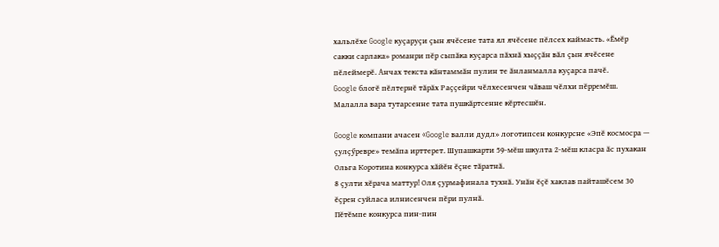хальлӗхе Google куҫаруҫи ҫын ячӗсене тата ял ячӗсене пӗлсех каймасть. «Ӗмӗр сакки сарлака» романри пӗр сыпӑка куҫарса пӑхнӑ хыҫҫӑн вӑл ҫын ячӗсене пӗлеймерӗ. Анчах текста кӑнтаммӑн пулин те ӑнланмалла куҫарса пачӗ.
Google блогӗ пӗлтернӗ тӑрӑх Раҫҫейри чӗлхесенчен чӑваш чӗлхи пӗрремӗш. Малалла вара тутарсенне тата пушкӑртсенне кӗртесшӗн.

Google компани ачасен «Google валли дудл» логотипсен конкурсне «Эпӗ космосра — ҫулҫӳревре» темӑпа ирттерет. Шупашкарти 59-мӗш шкулта 2-мӗш класра ӑс пухакан Ольга Коротина конкурса хӑйӗн ӗҫне тӑратнӑ.
8 ҫулти хӗрача маттур! Оля ҫурмафинала тухнӑ. Унӑн ӗҫӗ хаклав пайташӗсем 30 ӗҫрен суйласа илнисенчен пӗри пулнӑ.
Пӗтӗмпе конкурса пин-пин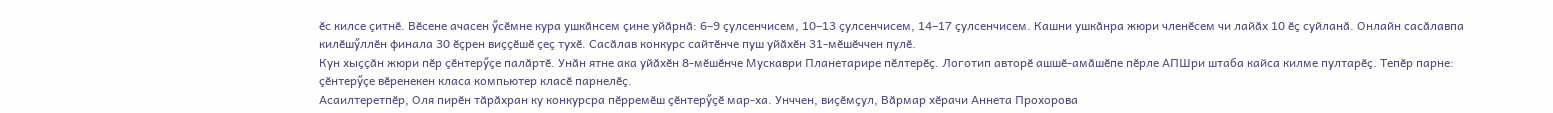ӗс килсе ҫитнӗ. Вӗсене ачасен ӳсӗмне кура ушкӑнсем ҫине уйӑрнӑ: 6–9 ҫулсенчисем, 10–13 ҫулсенчисем, 14–17 ҫулсенчисем. Кашни ушкӑнра жюри членӗсем чи лайӑх 10 ӗҫ суйланӑ. Онлайн сасӑлавпа килӗшӳллӗн финала 30 ӗҫрен виҫҫӗшӗ ҫеҫ тухӗ. Сасӑлав конкурс сайтӗнче пуш уйӑхӗн 31-мӗшӗччен пулӗ.
Кун хыҫҫӑн жюри пӗр ҫӗнтерӳҫе палӑртӗ. Унӑн ятне ака уйӑхӗн 8-мӗшӗнче Мускаври Планетарире пӗлтерӗҫ. Логотип авторӗ ашшӗ-амӑшӗпе пӗрле АПШри штаба кайса килме пултарӗҫ. Тепӗр парне: ҫӗнтерӳҫе вӗренекен класа компьютер класӗ парнелӗҫ.
Асаилтеретпӗр, Оля пирӗн тӑрӑхран ку конкурсра пӗрремӗш ҫӗнтерӳҫӗ мар-ха. Унччен, виҫӗмҫул, Вӑрмар хӗрачи Аннета Прохорова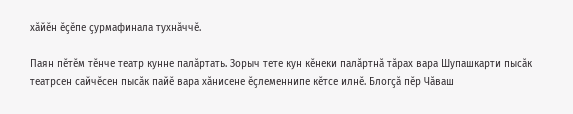хӑйӗн ӗҫӗпе ҫурмафинала тухнӑччӗ.

Паян пӗтӗм тӗнче театр кунне палӑртать. Зорыч тете кун кӗнеки палӑртнӑ тӑрах вара Шупашкарти пысӑк театрсен сайчӗсен пысӑк пайӗ вара хӑнисене ӗҫлеменнипе кӗтсе илнӗ. Блогҫӑ пӗр Чӑваш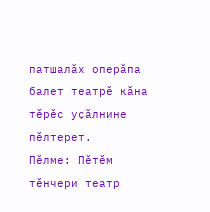патшалӑх оперӑпа балет театрӗ кӑна тӗрӗс уҫӑлнине пӗлтерет.
Пӗлме: Пӗтӗм тӗнчери театр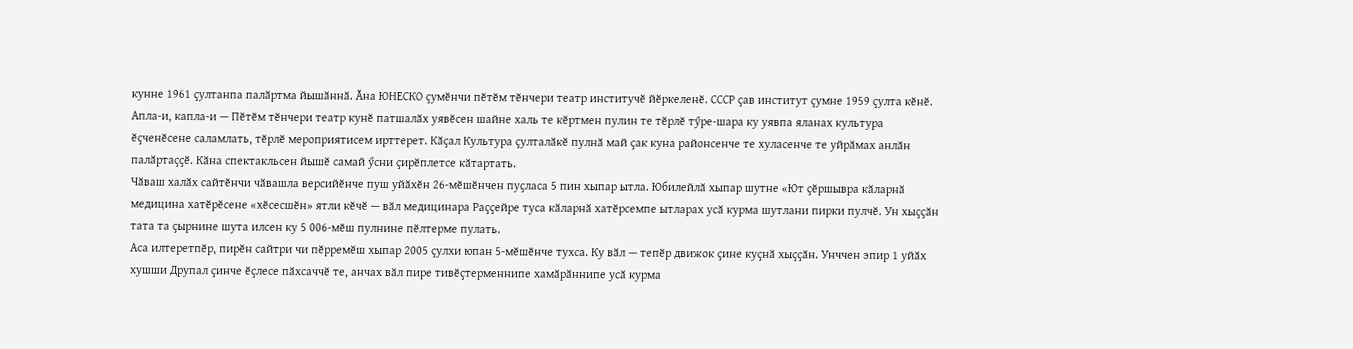кунне 1961 ҫултанпа палӑртма йышӑннӑ. Ӑна ЮНЕСКО ҫумӗнчи пӗтӗм тӗнчери театр институчӗ йӗркеленӗ. СССР ҫав институт ҫумне 1959 ҫулта кӗнӗ. Апла-и, капла-и — Пӗтӗм тӗнчери театр кунӗ патшалӑх уявӗсен шайне халь те кӗртмен пулин те тӗрлӗ тӳре-шара ку уявпа яланах культура ӗҫченӗсене саламлать, тӗрлӗ мероприятисем ирттерет. Кӑҫал Культура ҫулталӑкӗ пулнӑ май ҫак куна районсенче те хуласенче те уйрӑмах анлӑн палӑртаҫҫӗ. Кӑна спектакльсен йышӗ самай ӳсни ҫирӗплетсе кӑтартать.
Чӑваш халӑх сайтӗнчи чӑвашла версийӗнче пуш уйӑхӗн 26-мӗшӗнчен пуҫласа 5 пин хыпар ытла. Юбилейлӑ хыпар шутне «Ют ҫӗршывра кӑларнӑ медицина хатӗрӗсене «хӗсесшӗн» ятли кӗчӗ — вӑл медицинара Раҫҫейре туса кӑларнӑ хатӗрсемпе ытларах усӑ курма шутлани пирки пулчӗ. Ун хыҫҫӑн тата та ҫырнине шута илсен ку 5 006-мӗш пулнине пӗлтерме пулать.
Аса илтеретпӗр, пирӗн сайтри чи пӗрремӗш хыпар 2005 ҫулхи юпан 5-мӗшӗнче тухса. Ку вӑл — тепӗр движок ҫине куҫнӑ хыҫҫӑн. Унччен эпир 1 уйӑх хушши Друпал ҫинче ӗҫлесе пӑхсаччӗ те, анчах вӑл пире тивӗҫтерменнипе хамӑрӑннипе усӑ курма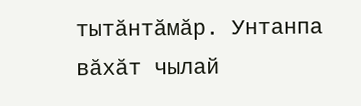тытӑнтӑмӑр. Унтанпа вӑхӑт чылай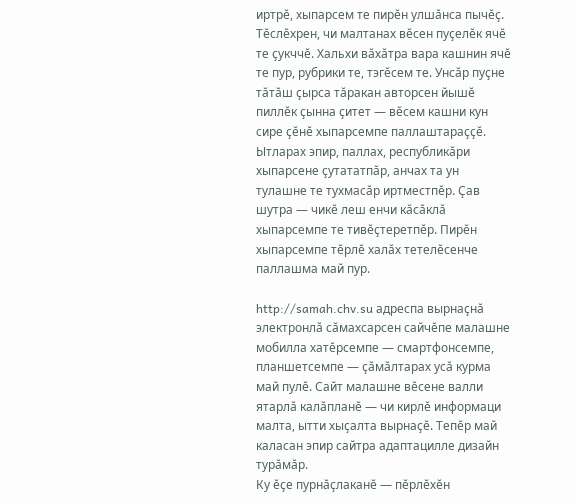иртрӗ, хыпарсем те пирӗн улшӑнса пычӗҫ. Тӗслӗхрен, чи малтанах вӗсен пуҫелӗк ячӗ те ҫукччӗ. Хальхи вӑхӑтра вара кашнин ячӗ те пур, рубрики те, тэгӗсем те. Унсӑр пуҫне тӑтӑш ҫырса тӑракан авторсен йышӗ пиллӗк ҫынна ҫитет — вӗсем кашни кун сире ҫӗнӗ хыпарсемпе паллаштараҫҫӗ. Ытларах эпир, паллах, республикӑри хыпарсене ҫутататпӑр, анчах та ун тулашне те тухмасӑр иртместпӗр. Ҫав шутра — чикӗ леш енчи кӑсӑклӑ хыпарсемпе те тивӗҫтеретпӗр. Пирӗн хыпарсемпе тӗрлӗ халӑх тетелӗсенче паллашма май пур.

http://samah.chv.su адреспа вырнаҫнӑ электронлӑ сӑмахсарсен сайчӗпе малашне мобилла хатӗрсемпе — смартфонсемпе, планшетсемпе — ҫӑмӑлтарах усӑ курма май пулӗ. Сайт малашне вӗсене валли ятарлӑ калӑпланӗ — чи кирлӗ информаци малта, ытти хыҫалта вырнаҫӗ. Тепӗр май каласан эпир сайтра адаптацилле дизайн турӑмӑр.
Ку ӗҫе пурнӑҫлаканӗ — пӗрлӗхӗн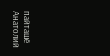пайташӗ Анатолий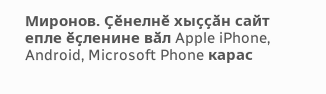Миронов. Ҫӗнелнӗ хыҫҫӑн сайт епле ӗҫленине вӑл Apple iPhone, Android, Microsoft Phone карас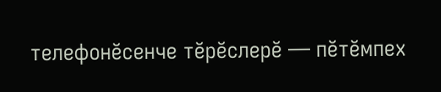телефонӗсенче тӗрӗслерӗ — пӗтӗмпех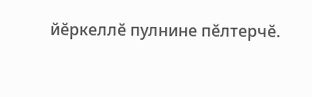йӗркеллӗ пулнине пӗлтерчӗ.